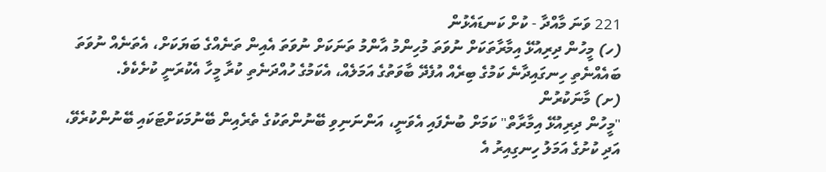221 ވަނަ މާއްދާ - ކުށް ކަނޑައެޅުން
(ހ) މީހުން ދިރިއުޅޭ އިމާރާތަކަށް ނުވަތަ މުހިންމު އާންމު ތަނަކަށް ނުވަތަ އެއިން ތަނެއްގެ ބަޔަކަށް، އެތަނެއް ނުވަތަ ބައެއްނެތި ހިނގައިދާނެ ކަމުގެ ބިރެއް އުފެދޭ ބާވަތުގެ އަމަލެއް، އެކަމުގެ ހުއްދަނެތި ކުރާ މީހާ އެކުރަނީ ކުށެކެވެ.
(ށ) މާނަކުރުން
"މީހުން ދިރިއުޅޭ އިމާރާތް" ކަމަށް ބުނެފައި އެވަނީ، އަންނަނިވި ބޭނުންތަކުގެ ތެރެއިން ބޭނުމަކަށްޓަކައި ބޭނުންކުރެވޭ، އަދި ކުށުގެ އަމަލު ހިނގިއިރު އެ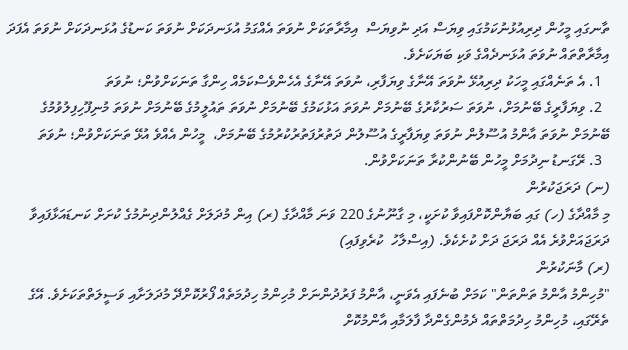ތާނގައި މީހުން ދިރިއުޅުނުކަމުގައި ވިޔަސް އަދި ނުވިޔަސް  އިމާރާތަކަށް ނުވަތަ އެއްގަމު އުޅަނދަކަށް ނުވަތަ ކަނޑުގެ އުޅަނދަކަށް ނުވަތަ އެފަދަ އިމާރާތްތައް ނުވަތަ އުޅަނދެއްގެ ވަކި ބަޔަކަށެވެ.
  1. އެ ތަނެއްގައި މީހަކު ދިރިއުޅޭ ނުވަތަ އޭނާގެ ވިޔަފާރި، ނުވަތަ އޭނާގެ އެހެންވެސްކަމެއް ހިންގާ ތަނަކަށްވުން؛ ނުވަތަ
  2. ވިޔަފާރީގެ ބޭނުމަށް، ނުވަތަ ސަރުކާރުގެ ބޭނުމަށް ނުވަތަ އަޅުކަމުގެ ބޭނުމަށް ނުވަތަ ތައުލީމުގެ ބޭނުމަށް ނުވަތަ މުނިފޫހިފިލުވުމުގެ ބޭނުމަށް ނުވަތަ އާންމު އުސޫލުން ނުވަތަ ވިޔަފާރީގެ އުސޫލުން ދަތުރުފަތުރުކުރުމުގެ ބޭނުމަށް،  މީހުން އެއްވެ އުޅޭ ތަނަކަށްވުން؛ ނުވަތަ
  3. ރޭގަނޑު ނިދުމަށް މީހުން ބޭނުންކުރާ ތަނަކަށްވުން.
(ނ) ދަރަޖަކުރުން
މި މާއްދާގެ (ހ) ގައި ބަޔާންކޮށްފައިވާ ކުށަކީ، މި ގާނޫނުގެ 220 ވަނަ މާއްދާގެ (ރ) އިން މުދަލަށް ގެއްލުންދިނުމުގެ ކުށަށް ކަނޑައަޅާފައިވާ ދަރަޖައަށްވުރެ އެއް ދަރަޖަ ދަށް ކުށެކެވެ. (އިސްލާހު  ކުރެވިފައި)
(ރ) މާނަކުރުން
"މުހިންމު އާންމު ތަންތަން" ކަމަށް ބުނެފައި އެވަނީ، އާންމު ފަރުދުންނަށް މުހިންމު ހިދުމަތެއް ފޯރުކޮށްދޭ މުދަލަށާއި ވަސީލަތްތަކަށެވެ. އޭގެ ތެރޭގައި، މުހިންމު ހިދުމަތްތައް ދެމުންގެންދާ ފާލަމާއި އާންމުކޮށް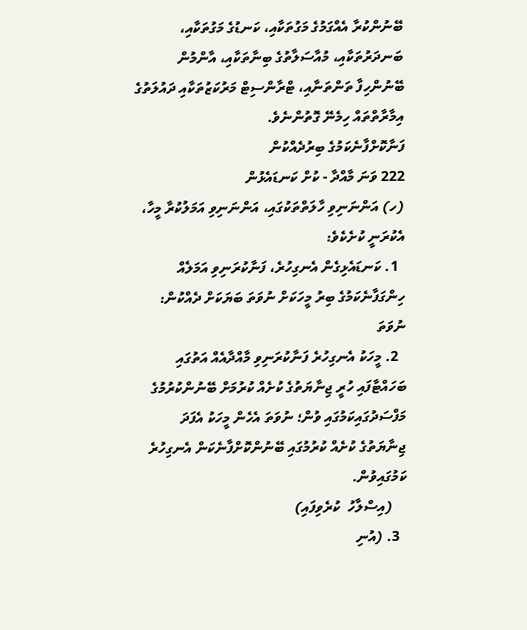ބޭނުންކުރާ އެއްގަމުގެ މަގުތަކާއި، ކަނޑުގެ މަގުތަކާއި، ބަނދަރުތަކާއި، މުއާސަލާތުގެ ބިނާތަކާއި، އާންމުން ބޭނުންހިފާ ތަންތަނާއި، ޓްރާންސިޓް މަރުކަޒުތަކާއި ދައުލަތުގެ އިމާރާތްތައް ހިމެނޭ ގޮތުންނެވެ.
ފަނާކޮށްފާނެކަމުގެ ބިރުދެއްކުން
222 ވަނަ މާއްދާ - ކުށް ކަނޑައެޅުން
(ހ) އަންނަނިވި ހާލަތްތަކުގައި، އަންނަނިވި އަމަލުކުރާ މީހާ، އެކުރަނީ ކުށެކެވެ:
  1. ކަނޑައެޅިގެން އެނގިހުރެ، ފަނާކުރަނިވި އަމަލެއް ހިންގަފާނެކަމުގެ ބިރު މީހަކަށް ނުވަތަ ބަޔަކަށް ދެއްކުން: ނުވަތަ
  2. މީހަކު އެނގިހުރެ ފަނާކުރަނިވި މާއްދާއެއް އަތުގައި ބަހައްޓާފައި ހުރީ ޖިނާޔަތުގެ ކުށެއް ކުރުމަށް ބޭނުންކުރުމުގެ މަފްސަދުގައިކަމުގައި ވުން؛ ނުވަތަ އެހެން މީހަކު އެފަދަ ޖިނާޔަތުގެ ކުށެއް ކުރުމުގައި ބޭނުންކޮށްފާނެކަން އެނގިހުރެ ކަމުގައިވުން.
    (އިސްލާހު  ކުރެވިފައި)
  3. (އުނި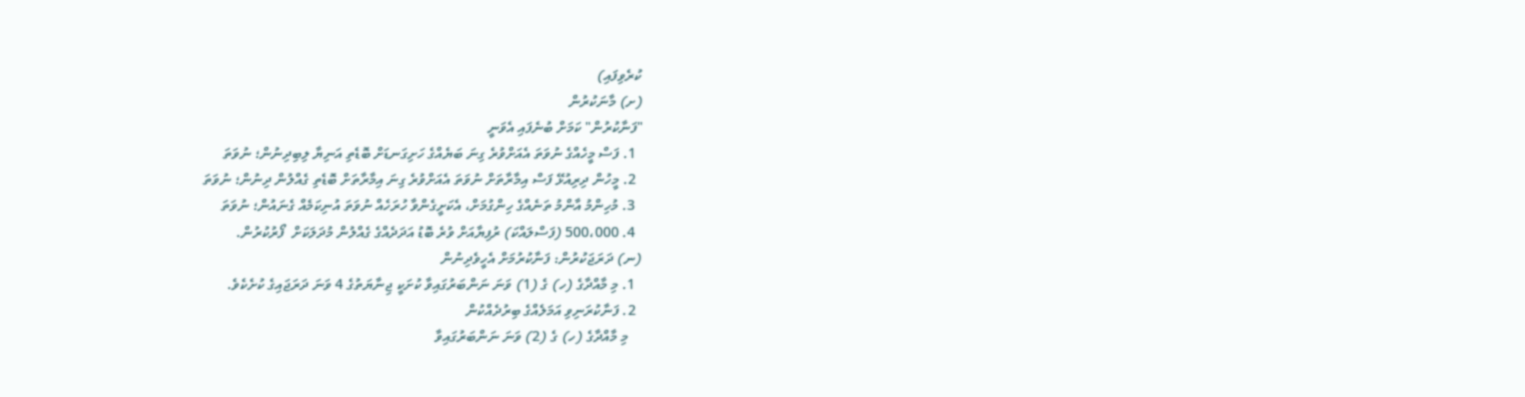ކުރެވިފައި)
(ށ) މާނަކުރުން
"ފަނާކުރުން" ކަމަށް ބުނެފައި އެވަނީ
  1. ފަސް މީހެއްގެ ނުވަތަ އެއަށްވުރެ ގިނަ ބަޔެއްގެ ހަށިގަނޑަށް ބޮޑެތި އަނިޔާ ލިބިދިނުން؛ ނުވަތަ
  2. މީހުން ދިރިއުޅޭ ފަސް އިމާރާތަށް ނުވަތަ އެއަށްވުރެ ގިނަ އިމާރާތަށް ބޮޑެތި ގެއްލުން ދިނުން؛ ނުވަތަ
  3. މުހިންމު އާންމު ތަނެއްގެ ހިންގުމަށް، އެކަށީގެންވާ ހުރަހެއް ނުވަތަ އުނިކަމެއް ގެނައުން؛ ނުވަތަ
  4. 500،000 (ފަސްލައްކަ) ރުފިޔާއަށް ވުރެ ބޮޑު އަދަދެއްގެ ގެއްލުން މުދަލަކަށް  ފޯރުކުރުން.
(ނ) ދަރަޖަކުރުން: ފަނާކުރުމަށް އެހީވެދިނުން
  1. މި މާއްދާގެ (ހ) ގެ (1) ވަނަ ނަންބަރުގައިވާ ކުށަކީ ޖިނާޔަތުގެ 4 ވަނަ ދަރަޖައިގެ ކުށެކެވެ.
  2. ފަނާކުރަނިވި އަމަލެއްގެ ބިރުދެއްކުން
    މި މާއްދާގެ (ހ) ގެ (2) ވަނަ ނަންބަރުގައިވާ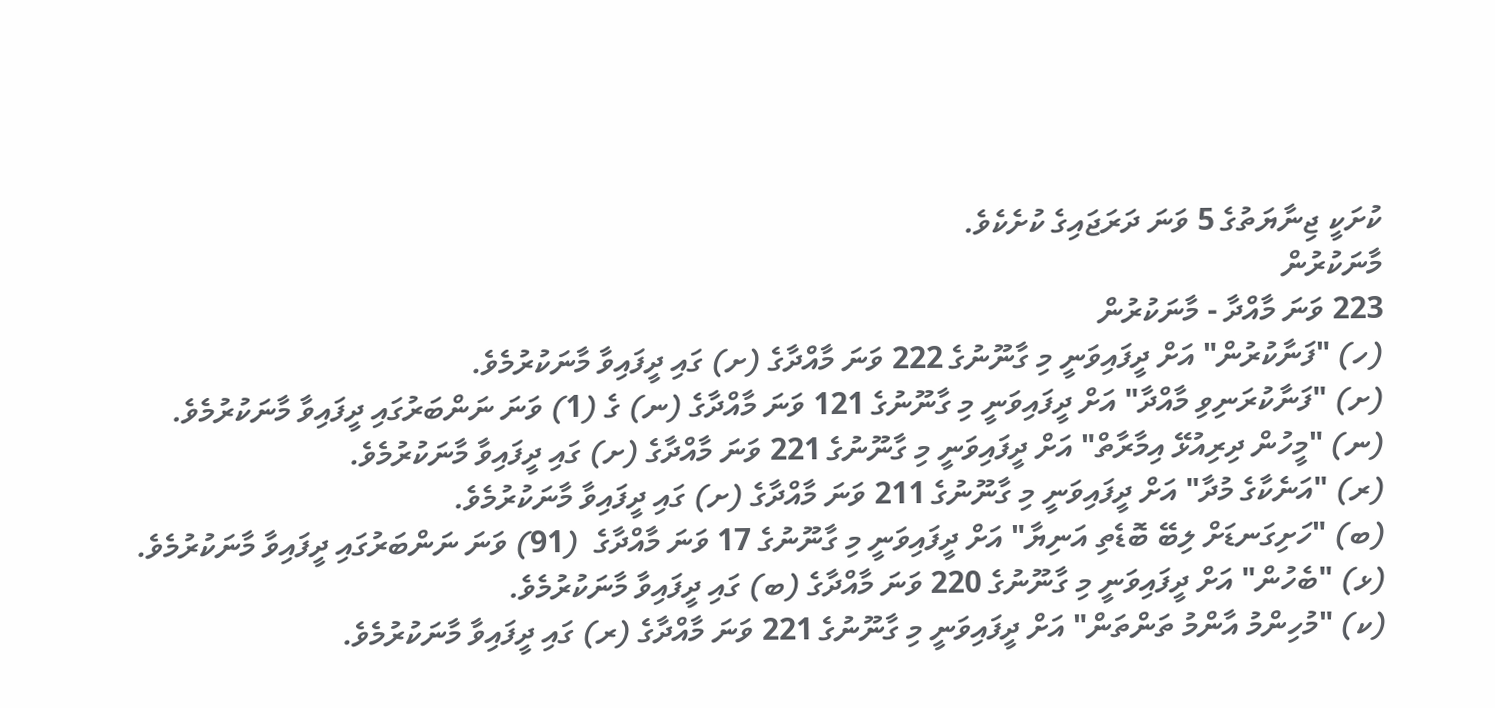ކުށަކީ ޖިނާޔަތުގެ 5 ވަނަ ދަރަޖައިގެ ކުށެކެވެ.
މާނަކުރުން
223 ވަނަ މާއްދާ - މާނަކުރުން
(ހ) "ފަނާކުރުން" އަށް ދީފައިވަނީ މި ގާނޫނުގެ 222 ވަނަ މާއްދާގެ (ށ) ގައި ދީފައިވާ މާނަކުރުމެވެ.
(ށ) "ފަނާކުރަނިވި މާއްދާ" އަށް ދީފައިވަނީ މި ގާނޫނުގެ 121 ވަނަ މާއްދާގެ (ނ) ގެ (1) ވަނަ ނަންބަރުގައި ދީފައިވާ މާނަކުރުމެވެ.
(ނ) "މީހުން ދިރިއުޅޭ އިމާރާތް" އަށް ދީފައިވަނީ މި ގާނޫނުގެ 221 ވަނަ މާއްދާގެ (ށ) ގައި ދީފައިވާ މާނަކުރުމެވެ.
(ރ) "އަނެކާގެ މުދާ" އަށް ދީފައިވަނީ މި ގާނޫނުގެ 211 ވަނަ މާއްދާގެ (ށ) ގައި ދީފައިވާ މާނަކުރުމެވެ.
(ބ) "ހަށިގަނޑަށް ލިބޭ ބޮޑެތި އަނިޔާ" އަށް ދީފައިވަނީ މި ގާނޫނުގެ 17 ވަނަ މާއްދާގެ  (91) ވަނަ ނަންބަރުގައި ދީފައިވާ މާނަކުރުމެވެ.
(ޅ) "ބެހުން" އަށް ދީފައިވަނީ މި ގާނޫނުގެ 220 ވަނަ މާއްދާގެ (ބ) ގައި ދީފައިވާ މާނަކުރުމެވެ.
(ކ) "މުހިންމު އާންމު ތަންތަން" އަށް ދީފައިވަނީ މި ގާނޫނުގެ 221 ވަނަ މާއްދާގެ (ރ) ގައި ދީފައިވާ މާނަކުރުމެވެ.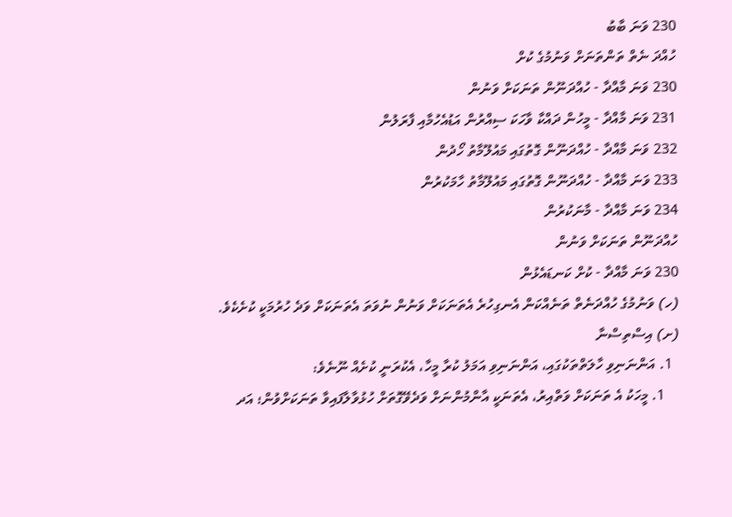230 ވަނަ ބާބު
ހުއްދަ ނެތް ތަންތަނަށް ވަނުމުގެ ކުށް
230 ވަނަ މާއްދާ - ހުއްދަނޫން ތަނަކަށް ވަނުން
231 ވަނަ މާއްދާ - މީހުން ދައްކާ ވާހަކަ ސިއްރުން އަޑުއެހުމާއި ފާރަލުން
232 ވަނަ މާއްދާ - ހުއްދަނޫން ގޮތުގައި މައުލޫމާތު ހޯދުން
233 ވަނަ މާއްދާ - ހުއްދަނޫން ގޮތުގައި މައުލޫމާތު ހާމަކުރުން
234 ވަނަ މާއްދާ - މާނަކުރުން
ހުއްދަނޫން ތަނަކަށް ވަނުން
230 ވަނަ މާއްދާ - ކުށް ކަނޑައެޅުން
(ހ) ވަނުމުގެ ހުއްދަނެތް ތަނެއްކަން އެނގިހުރެ އެތަނަކަށް ވަނުން ނުވަތަ އެތަނަކަށް ވަދެ ހުރުމަކީ ކުށެކެވެ.
(ށ) އިސްތިސްނާ
  1. އަންނަނިވި ހާލަތްތަކުގައި، އަންނަނިވި އަމަލު ކުރާ މީހާ، އެކުރަނީ ކުށެއް ނޫނެވެ:
    1. މީހަކު އެ ތަނަކަށް ވަތްއިރު، އެތަނަކީ އާންމުންނަށް ވަދެވޭގޮތަށް ހުޅުވާލާފައިވާ ތަނަކަށްވުން؛ އަދ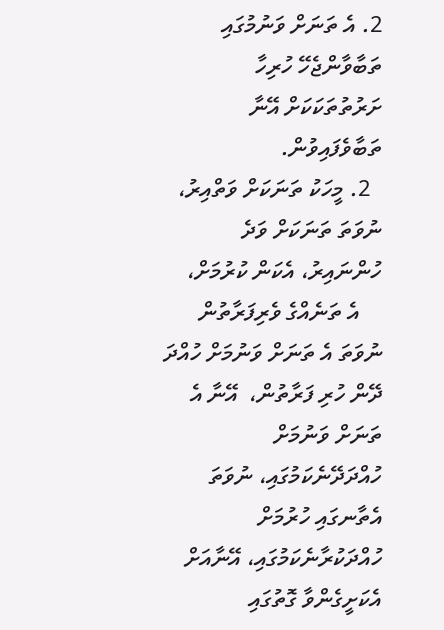2. އެ ތަނަށް ވަނުމުގައި ތަބާވާންޖެހޭ ހުރިހާ ށަރުތުތަކަކަށް އޭނާ ތަބާވެފައިވުން.
  2. މީހަކު ތަނަކަށް ވަތްއިރު، ނުވަތަ ތަނަކަށް ވަދެ ހުންނައިރު، އެކަން ކުރުމަށް،
    އެ ތަނެއްގެ ވެރިފަރާތުން ނުވަތަ އެ ތަނަށް ވަނުމަށް ހުއްދަ ދޭން ހުރި ފަރާތުން،  އޭނާ އެ ތަނަށް ވަނުމަށް ހުއްދަދޭނެކަމުގައި، ނުވަތަ އެތާނގައި ހުރުމަށް ހުއްދަކުރާނެކަމުގައި، އޭނާއަށް އެކަށީގެންވާ ގޮތުގައި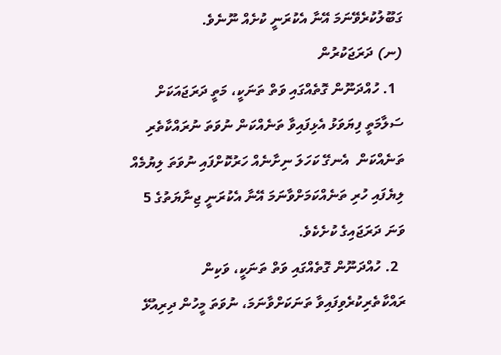ގަބޫލުކުރެވޭނަމަ އޭނާ އެކުރަނީ ކުށެއް ނޫނެވެ.
(ނ) ދަރަޖަކުރުން
  1. ހުއްދަނޫން ގޮތެއްގައި ވަތް ތަނަކީ، މަތީ ދަރަޖައަކަށް ސަލާމަތީ ފިޔަވަޅު އެޅިފައިވާ ތަނެއްކަން ނުވަތަ ނުރައްކާތެރި ތަނެއްކަން  އެނގޭ ކަހަލަ ނިށާނެއް ހަރުކޮށްފައި ނުވަތަ ލިޔުމެއް ލިޔެފައި ހުރި ތަނެއްކަމަށްވާނަމަ އޭނާ އެކުރަނީ ޖިނާޔަތުގެ 5 ވަނަ ދަރަޖައިގެ ކުށެކެވެ.
  2. ހުއްދަނޫން ގޮތެއްގައި ވަތް ތަނަކީ، ވަކިން ރައްކާތެރިކުރެވިފައިވާ ތަނަކަށްވާނަމަ، ނުވަތަ މީހުން ދިރިއުޅޭ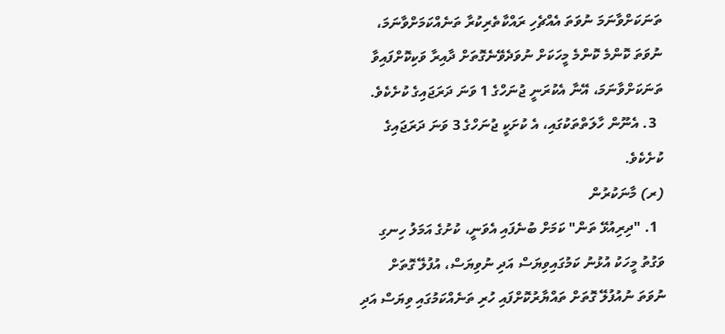ތަނަކަށްވާނަމަ ނުވަތަ އެއްޗެހި ރައްކާތެރިކުރާ ތަނެއްކަމަށްވާނަމަ، ނުވަތަ ކޮންމެ ކޮންމެ މީހަކަށް ނުވަދެވޭނެގޮތަށް ދާއިރާ ވަކިކޮށްފައިވާ ތަނަކަށްވާނަމަ، އޭނާ އެކުރަނީ ޖުނަހްގެ 1 ވަނަ ދަރަޖައިގެ ކުށެކެވެ.
  3. އެނޫން ހާލަތްތަކުގައި، އެ ކުށަކީ ޖުނަހްގެ 3 ވަނަ ދަރަޖައިގެ  ކުށެކެވެ.
(ރ) މާނަކުރުން
  1. "ދިރިއުޅޭ ތަން" ކަމަށް ބުނެފައި އެވަނީ، ކުށުގެ އަމަލު ހިނގި ވަގުތު މީހަކު އުޅުނު ކަމުގައިވިޔަސް އަދި ނުވިޔަސް، އުފުލޭ ގޮތަށް ނުވަތަ ނުއުފުލޭ ގޮތަށް ތައްޔާރުކޮށްފައި ހުރި ތަނެއްކަމުގައި ވިޔަސް އަދި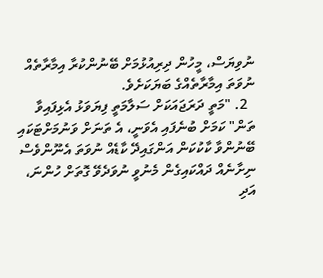ނުވިޔަސް، މީހުން ދިރިއުޅުމަށް ބޭނުންކުރާ އިމާރާތެއް ނުވަތަ އިމާރާތެއްގެ ބަޔަކަށެވެ.
  2. "މަތީ ދަރަޖައަކަށް ސަލާމަތީ ފިޔަވަޅު އެޅިފައިވާ ތަން" ކަމަށް ބުނެފައި އެވަނީ، އެ ތަނަށް ވަނުމަށްޓަކައި ބޭނުންވާ ކާކުކަން އަންގައިދޭ ކާޑެއް ނުވަތަ އެނޫންވެސް ނިށާނެއް ދައްކައިގެން މެނުވީ ނުވަދެވޭ ގޮތަށް ހުންނަ، އަދި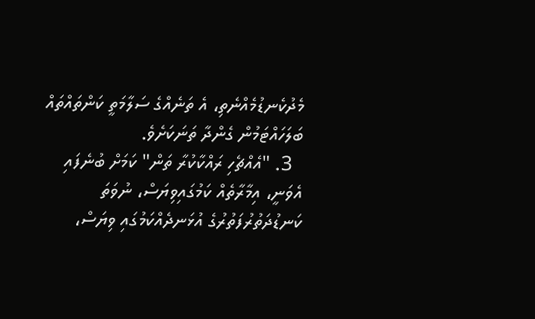މެދުކެނޑުމެއްނެތި، އެ ތަނެއްގެ ސަލާމަތީ ކަންތައްތައް ބަލަހައްޓަމުން ގެންދާ ތަނަކަށެވެ.
  3. "އެއްޗެހި ރައްކާކުރާ ތަން" ކަމަށް ބުނެފައި އެވަނީ، އިމާރާތެއް ކަމުގައިވިޔަސް، ނުވަތަ ކަނޑުދަތުރުފަތުރުގެ އުޅަނދެއްކަމުގައި ވިޔަސް،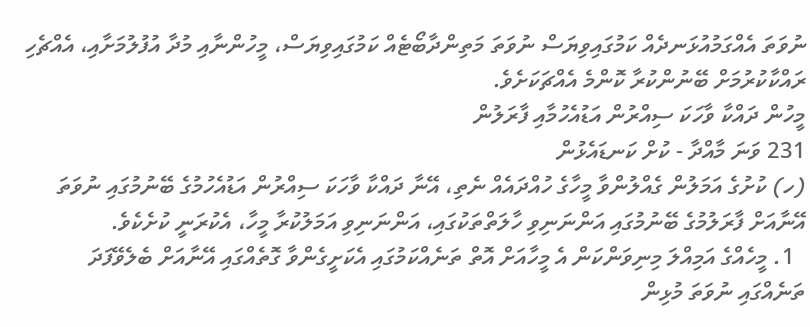ނުވަތަ އެއްގަމުއުޅަނދެއް ކަމުގައިވިޔަސް ނުވަތަ މަތިންދާބޯޓެއް ކަމުގައިވިޔަސް، މީހުންނާއި މުދާ އުފުލުމަށާއި، އެއްޗެހި ރައްކާކުރުމަށް ބޭނުންކުރާ ކޮންމެ އެއްޗަކަށެވެ.
މީހުން ދައްކާ ވާހަކަ ސިއްރުން އަޑުއެހުމާއި ފާރަލުން
231 ވަނަ މާއްދާ - ކުށް ކަނޑައެޅުން
(ހ) ކުށުގެ އަމަލުން ގެއްލުންވާ މީހާގެ ހުއްދައެއް ނެތި، އޭނާ ދައްކާ ވާހަކަ ސިއްރުން އަޑުއެހުމުގެ ބޭނުމުގައި ނުވަތަ އޭނާއަށް ފާރަލުމުގެ ބޭނުމުގައި އަންނަނިވި ހާލަތްތަކުގައި، އަންނަނިވި އަމަލުކުރާ މީހާ، އެކުރަނީ ކުށެކެވެ.
  1. މީހެއްގެ އަމިއްލަ މިނިވަންކަން އެ މީހާއަށް އޮތް ތަނެއްކަމުގައި އެކަށީގެންވާ ގޮތެއްގައި އޭނާއަށް ބެލެވޭފަދަ ތަނެއްގައި ނުވަތަ މުޅިން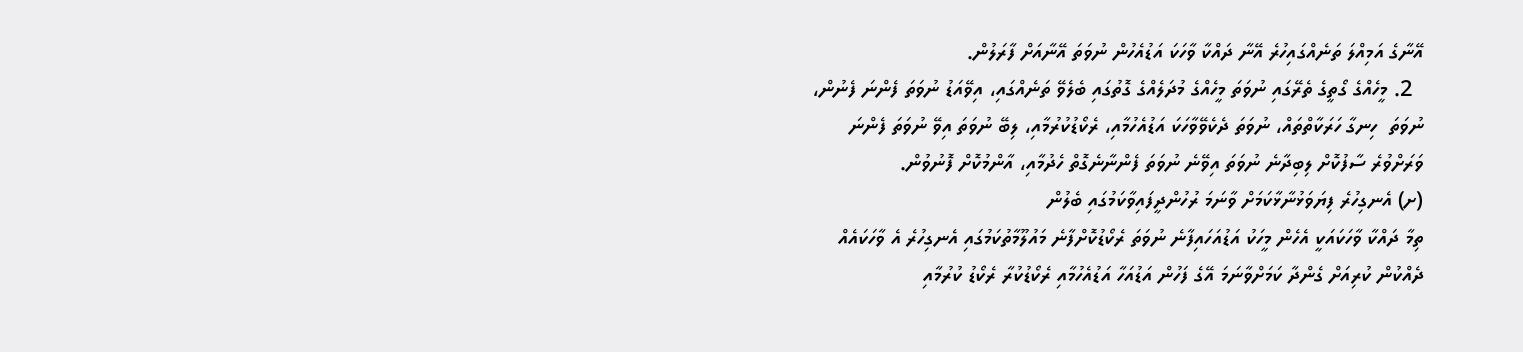އޭނާގެ އަމިއްލަ ތަނެއްގައިހުރެ އޭނާ ދައްކާ ވާހަކަ އަޑުއެހުން ނުވަތަ އޭނާއަށް ފާރަލުން.
  2. މީހެއްގެ ގޯތީގެ ތެރޭގައި ނުވަތަ މީހެއްގެ މުދަލެއްގެ ގޮތުގައި ބެލެވޭ ތަނެއްގައި، އިވޭއަޑު ނުވަތަ ފެންނަ ފެނުން، ނުވަތަ  ހިނގާ ހަރަކާތްތައް، ނުވަތަ ދެކެވޭވާހަކަ އަޑުއެހުމާއި، ރެކޯޑުކުރުމާއި، ލިބޭ ނުވަތަ އިވޭ ނުވަތަ ފެންނަ ވަރަށްވުރެ ސާފުކޮށް ލިބިދާނެ ނުވަތަ އިވޭނެ ނުވަތަ ފެންނާނެގޮތް ހެދުމާއި، އާންމުކޮށް ފޮނުވުން.
(ށ) އެނގިހުރެ ފިޔަވަޅުނާޅާކަމަށް ވާނަމަ ރުހުންދީފައިވާކަމުގައި ބެލުން
ތިމާ ދައްކާ ވާހަކައަކީ އެހެން މީހަކު އަޑުއަހައިފާނެ ނުވަތަ ރެކޯޑުކޮށްފާނެ މައުލޫމާތުކަމުގައި އެނގިހުރެ އެ ވާހަކައެއް ދެއްކުން ކުރިއަށް ގެންދާ ކަމަށްވާނަމަ އޭގެ ފަހުން އަޑުއަހާ އަޑުއެހުމާއި ރެކޯޑުކުރާ ރެކޯޑު ކުރުމާއި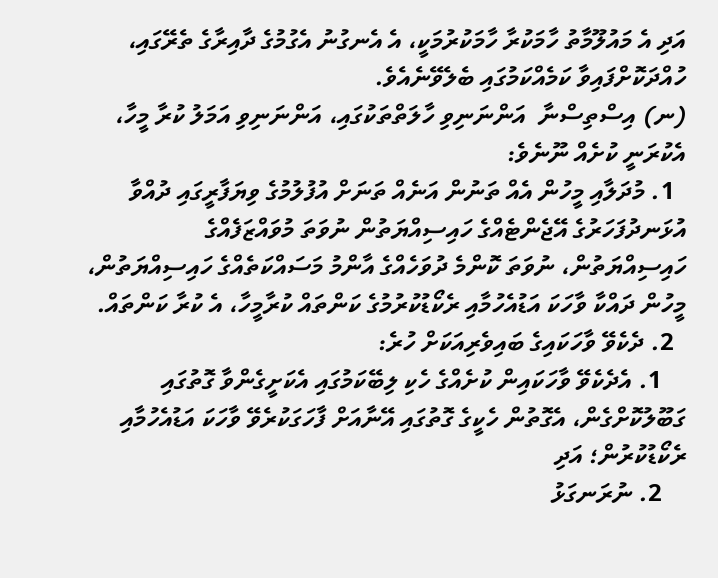އަދި އެ މައުލޫމާތު ހާމަކުރާ ހާމަކުރުމަކީ، އެ އެނގުނު އެގުމުގެ ދާއިރާގެ ތެރޭގައި، ހުއްދަކޮށްފައިވާ ކަމެއްކަމުގައި ބެލެވޭނެއެވެ.
(ނ) އިސްތިސްނާ  އަންނަނިވި ހާލަތްތަކުގައި، އަންނަނިވި އަމަލު ކުރާ މީހާ، އެކުރަނީ ކުށެއް ނޫނެވެ:
  1. މުދަލާއި މީހުން އެއް ތަނުން އަނެއް ތަނަށް އުފުލުމުގެ ވިޔަފާރީގައި ދުއްވާ އުޅަނދުފަހަރުގެ އޭޖެންޓެއްގެ ހައިސިއްޔަތުން ނުވަތަ މުވައްޒަފެއްގެ ހައިސިއްޔަތުން، ނުވަތަ ކޮންމެ ދުވަހެއްގެ އާންމު މަސައްކަތެއްގެ ހައިސިއްޔަތުން، މީހުން ދައްކާ ވާހަކަ އަޑުއެހުމާއި ރެކޯޑުކުރުމުގެ ކަންތައް ކުރާމީހާ، އެ ކުރާ ކަންތައް.
  2. ދެކެވޭ ވާހަކައިގެ ބައިވެރިއަކަށް ހުރެ:
    1. އެދެކެވޭ ވާހަކައިން ކުށެއްގެ ހެކި ލިބޭކަމުގައި އެކަށީގެންވާ ގޮތުގައި ގަބޫލުކޮށްގެން، އެގޮތުން ހެކީގެ ގޮތުގައި އޭނާއަށް ފާހަގަކުރެވޭ ވާހަކަ އަޑުއެހުމާއި ރެކޯޑުކުރުން؛ އަދި
    2. ނުރަނގަޅު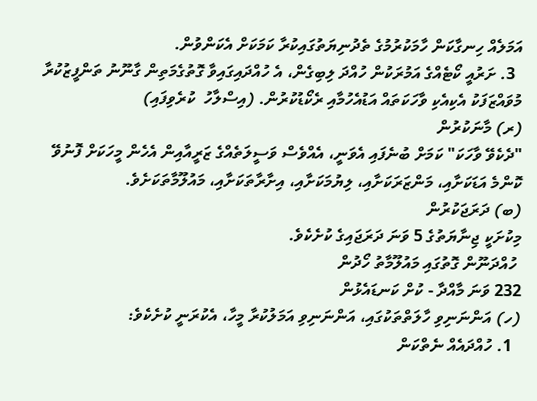އަމަލެއް ހިނގާކަން ހާމަކުރުމުގެ ތެދުނިޔަތުގައިކުރާ ކަމަކަށް އެކަންވުން.
  3. ށަރުއީ ކޯޓެއްގެ އަމުރަކުން ހުއްދަ ލިބިގެން، އެ ހުއްދައިގައިވާ ގޮތުގެމަތިން ގާނޫނު ތަންފީޒުކުރާ މުވައްޒަފަކު އެކިއެކި ވާހަކަތައް އަޑުއެހުމާއި ރެކޯޑުކުރުން. (އިސްލާހު  ކުރެވިފައި)
(ރ) މާނަކުރުން
"ދެކެވޭ ވާހަކަ" ކަމަށް ބުނެފައި އެވަނީ، އެއްވެސް ވަސީލަތެއްގެ ޒަރީއާއިން އެހެން މީހަކަށް ފޮނުވޭ ކޮންމެ އަޑަކަށާއި، މަންޒަރަކަށާއި، ލިޔުމަކަށާއި، އިށާރާތަކަށާއި، މައުލޫމާތަކަށެވެ.
(ބ) ދަރަޖަކުރުން
މިކުށަކީ ޖިނާޔަތުގެ 5 ވަނަ ދަރަޖައިގެ ކުށެކެވެ.
 ހުއްދަނޫން ގޮތުގައި މައުލޫމާތު ހޯދުން
232 ވަނަ މާއްދާ - ކުށް ކަނޑައެޅުން
(ހ) އަންނަނިވި ހާލަތްތަކުގައި، އަންނަނިވި އަމަލުކުރާ މީހާ، އެކުރަނީ ކުށެކެވެ:
  1. ހުއްދައެއް ނެތްކަން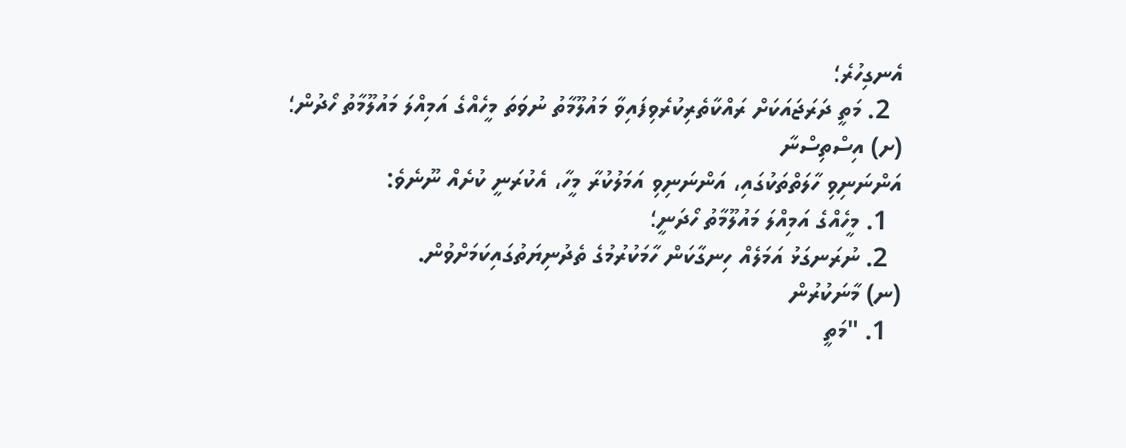އެނގިހުރެ؛
  2. މަތީ ދަރަޖައަކަށް ރައްކާތެރިކުރެވިފައިވާ މައުލޫމާތު ނުވަތަ މީހެއްގެ އަމިއްލަ މައުލޫމާތު ހޯދުން؛
(ށ) އިސްތިސްނާ
އަންނަނިވި ހާލަތްތަކުގައި، އަންނަނިވި އަމަލުކުރާ މީހާ، އެކުރަނީ ކުށެއް ނޫނެވެ:
  1. މީހެއްގެ އަމިއްލަ މައުލޫމާތު ހޯދަނީ؛
  2. ނުރަނގަޅު އަމަލެއް ހިނގާކަން ހާމަކުރުމުގެ ތެދުނިޔަތުގައިކަމަށްވުން.
(ނ) މާނަކުރުން
  1. "މަތީ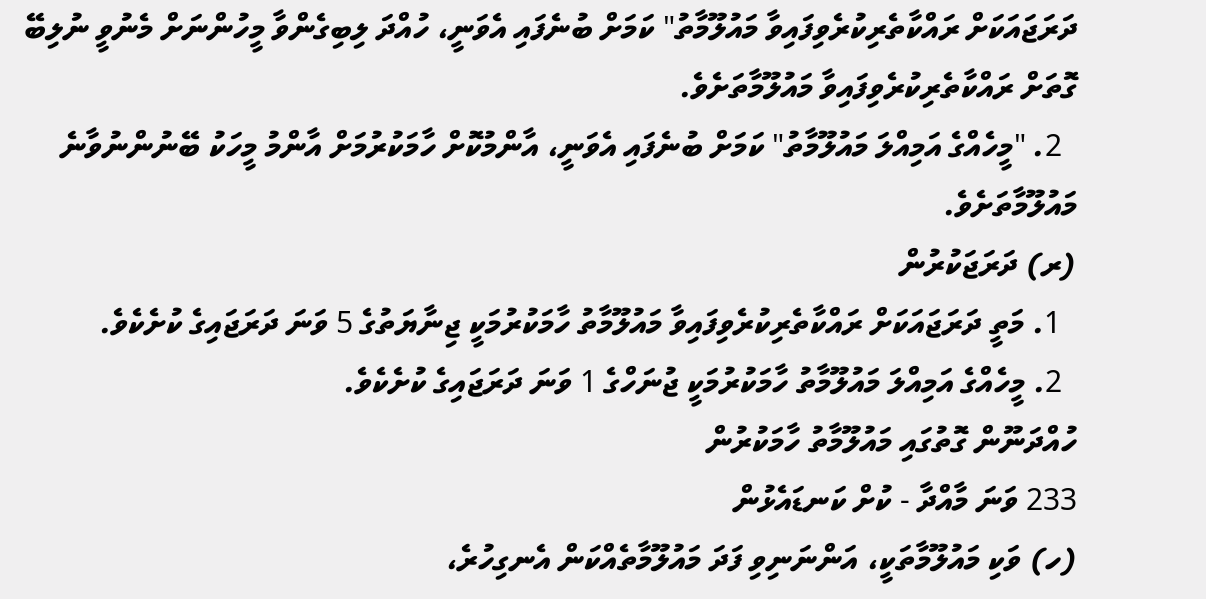ދަރަޖައަކަށް ރައްކާތެރިކުރެވިފައިވާ މައުލޫމާތު" ކަމަށް ބުނެފައި އެވަނީ، ހުއްދަ ލިބިގެންވާ މީހުންނަށް މެނުވީ ނުލިބޭ ގޮތަށް ރައްކާތެރިކުރެވިފައިވާ މައުލޫމާތަށެވެ.
  2. "މީހެއްގެ އަމިއްލަ މައުލޫމާތު" ކަމަށް ބުނެފައި އެވަނީ، އާންމުކޮށް ހާމަކުރުމަށް އާންމު މީހަކު ބޭނުންނުވާނެ މައުލޫމާތަށެވެ.
(ރ) ދަރަޖަކުރުން
  1. މަތީ ދަރަޖައަކަށް ރައްކާތެރިކުރެވިފައިވާ މައުލޫމާތު ހާމަކުރުމަކީ ޖިނާޔަތުގެ 5 ވަނަ ދަރަޖައިގެ ކުށެކެވެ.
  2. މީހެއްގެ އަމިއްލަ މައުލޫމާތު ހާމަކުރުމަކީ ޖުނަހްގެ 1 ވަނަ ދަރަޖައިގެ ކުށެކެވެ.
ހުއްދަނޫން ގޮތުގައި މައުލޫމާތު ހާމަކުރުން
233 ވަނަ މާއްދާ - ކުށް ކަނޑައެޅުން
(ހ) ވަކި މައުލޫމާތަކީ، އަންނަނިވި ފަދަ މައުލޫމާތެއްކަން އެނގިހުރެ،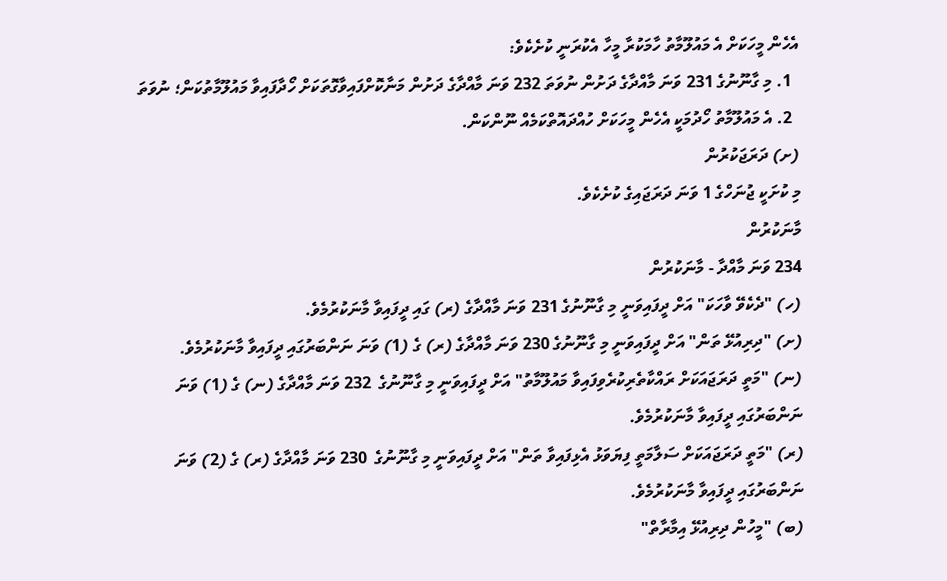އެހެން މީހަކަށް އެ މައުލޫމާތު ހާމަކުރާ މީހާ އެކުރަނީ ކުށެކެވެ:
  1. މި ގާނޫނުގެ 231 ވަނަ މާއްދާގެ ދަށުން ނުވަތަ 232 ވަނަ މާއްދާގެ ދަށުން މަނާކޮށްފައިވާގޮތަކަށް ހޯދާފައިވާ މައުލޫމާތުކަން؛ ނުވަތަ
  2. އެ މައުލޫމާތު ހޯދުމަކީ އެހެން މީހަކަށް ހުއްދައޮތްކަމެއް ނޫންކަން.
(ށ) ދަރަޖަކުރުން
މި ކުށަކީ ޖުނަހްގެ 1 ވަނަ ދަރަޖައިގެ ކުށެކެވެ.
މާނަކުރުން
234 ވަނަ މާއްދާ - މާނަކުރުން
(ހ) "ދެކެވޭ ވާހަކަ" އަށް ދީފައިވަނީ މި ގާނޫނުގެ 231 ވަނަ މާއްދާގެ (ރ) ގައި ދީފައިވާ މާނަކުރުމެވެ.
(ށ) "ދިރިއުޅޭ ތަން" އަށް ދީފައިވަނީ މި ގާނޫނުގެ 230 ވަނަ މާއްދާގެ (ރ) ގެ (1) ވަނަ ނަންބަރުގައި ދީފައިވާ މާނަކުރުމެވެ.
(ނ) "މަތީ ދަރަޖައަކަށް ރައްކާތެރިކުރެވިފައިވާ މައުލޫމާތު" އަށް ދީފައިވަނީ މި ގާނޫނުގެ  232 ވަނަ މާއްދާގެ (ނ) ގެ (1) ވަނަ ނަންބަރުގައި ދީފައިވާ މާނަކުރުމެވެ.
(ރ) "މަތީ ދަރަޖައަކަށް ސަލާމަތީ ފިޔަވަޅު އެޅިފައިވާ ތަން" އަށް ދީފައިވަނީ މި ގާނޫނުގެ  230 ވަނަ މާއްދާގެ (ރ) ގެ (2) ވަނަ ނަންބަރުގައި ދީފައިވާ މާނަކުރުމެވެ.
(ބ) "މީހުން ދިރިއުޅޭ އިމާރާތް"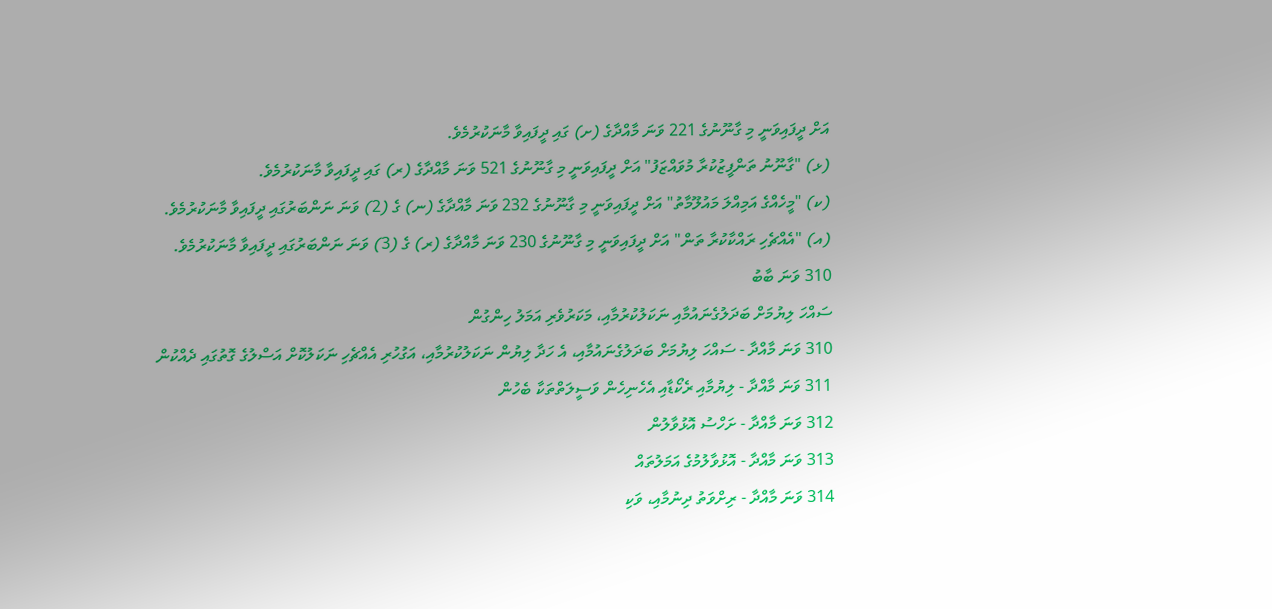އަށް ދީފައިވަނީ މި ގާނޫނުގެ 221 ވަނަ މާއްދާގެ (ށ) ގައި ދީފައިވާ މާނަކުރުމެވެ.
(ޅ) "ގާނޫނު ތަންފީޒުކުރާ މުވައްޒަފު" އަށް ދީފައިވަނީ މި ގާނޫނުގެ 521 ވަނަ މާއްދާގެ (ރ) ގައި ދީފައިވާ މާނަކުރުމެވެ.
(ކ) "މީހެއްގެ އަމިއްލަ މައުލޫމާތު" އަށް ދީފައިވަނީ މި ގާނޫނުގެ 232 ވަނަ މާއްދާގެ (ނ) ގެ (2) ވަނަ ނަންބަރުގައި ދީފައިވާ މާނަކުރުމެވެ.
(އ) "އެއްޗެހި ރައްކާކުރާ ތަން" އަށް ދީފައިވަނީ މި ގާނޫނުގެ 230 ވަނަ މާއްދާގެ (ރ) ގެ (3) ވަނަ ނަންބަރުގައި ދީފައިވާ މާނަކުރުމެވެ.
310 ވަނަ ބާބު
ސައްހަ ލިޔުމަށް ބަދަލުގެނައުމާއި ނަކަލުކުރުމާއި، މަކަރުވެރި އަމަލު ހިންގުން
310 ވަނަ މާއްދާ - ސައްހަ ލިޔުމަށް ބަދަލުގެނައުމާއި، އެ ހަދާ ލިޔުން ނަކަލުކުރުމާއި، އަގުހުރި އެއްޗެހި ނަކަލުކޮށް އަސްލުގެ ގޮތުގައި ދެއްކުން
311 ވަނަ މާއްދާ - ލިޔުމާއި ރެކޯޑާއި އެހެނިހެން ވަސީލަތްތަކާ ބެހުން
312 ވަނަ މާއްދާ - ށަހްސު އޮޅުވާލުން
313 ވަނަ މާއްދާ - އޮޅުވާލުމުގެ އަމަލުތައް
314 ވަނަ މާއްދާ - ރިށްވަތު ދިނުމާއި، ވަކި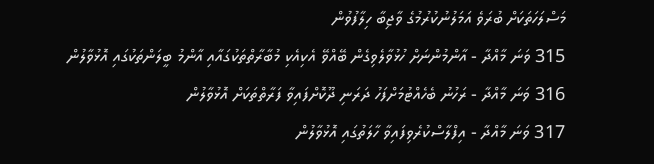މަސްލަހަތަކަށް ބުރަވެ އަމަލުނުކުރުމުގެ ވާޖިބާ ހިލާފުވުން
315 ވަނަ މާއްދާ - އާންމުންނަށް ހުޅުވާލެވިގެން ބޭއްވޭ އެކިއެކި މުބާރާތްތަކުގައާއި އާންމު ބީލަންތަކުގައި އޮޅުވާލުން
316 ވަނަ މާއްދާ - ރަހުނު ބެހެއްޓުމަށްފަހު ދަރަނި ދޫކޮށްފައިވާ ފަރާތްތަކަށް އޮޅުވާލުން
317 ވަނަ މާއްދާ - އިފްލާސްކުރެވިފައިވާ ހާލަތުގައި އޮޅުވާލުން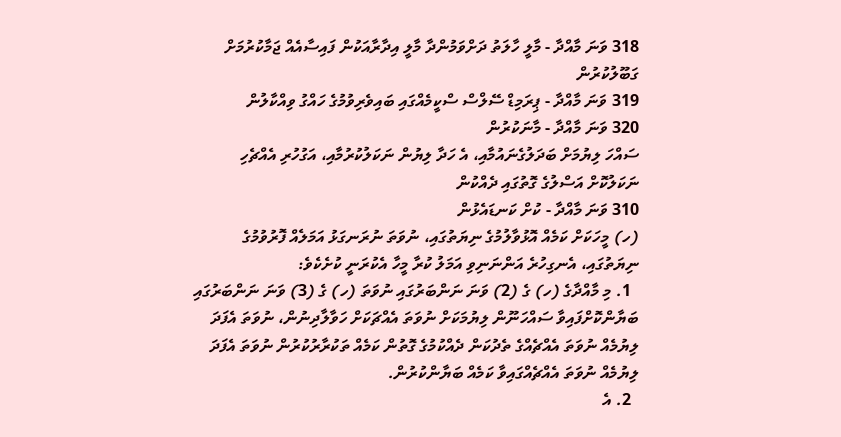318 ވަނަ މާއްދާ - މާލީ ހާލަތު ދަށްވަމުންދާ މާލީ އިދާރާއަކުން ފައިސާއެއް ޖަމާކުރުމަށް ގަބޫލުކުރުން
319 ވަނަ މާއްދާ - ޕިރަމިޑް ސޭލްސް ސްކީމެއްގައި ބައިވެރިވުމުގެ ހައްގު ވިއްކާލުން
320 ވަނަ މާއްދާ - މާނަކުރުން
ސައްހަ ލިޔުމަށް ބަދަލުގެނައުމާއި، އެ ހަދާ ލިޔުން ނަކަލުކުރުމާއި، އަގުހުރި އެއްޗެހި
ނަކަލުކޮށް އަސްލުގެ ގޮތުގައި ދެއްކުން
310 ވަނަ މާއްދާ - ކުށް ކަނޑައެޅުން
(ހ) މީހަކަށް ކަމެއް އޮޅުވާލުމުގެ ނިޔަތުގައި، ނުވަތަ ނުރަނގަޅު އަމަލެއް ފޮރުވުމުގެ ނިޔަތުގައި، އެނގިހުރެ އަންނަނިވި އަމަލު ކުރާ މީހާ އެކުރަނީ ކުށެކެވެ:
  1. މި މާއްދާގެ (ހ) ގެ (2) ވަނަ ނަންބަރުގައި ނުވަތަ (ހ) ގެ (3) ވަނަ ނަންބަރުގައި ބަޔާންކޮށްފައިވާ ސައްހަނޫން ލިޔުމަކަށް ނުވަތަ އެއްޗަކަށް ހަވާލާދިނުން، ނުވަތަ އެފަދަ ލިޔުމެއް ނުވަތަ އެއްޗެއްގެ ތެދުކަން ދެއްކުމުގެ ގޮތުން ކަމެއް ތަކުރާރުކުރުން ނުވަތަ އެފަދަ ލިޔުމެއް ނުވަތަ އެއްޗެއްގައިވާ ކަމެއް ބަޔާންކުރުން.
  2. އެ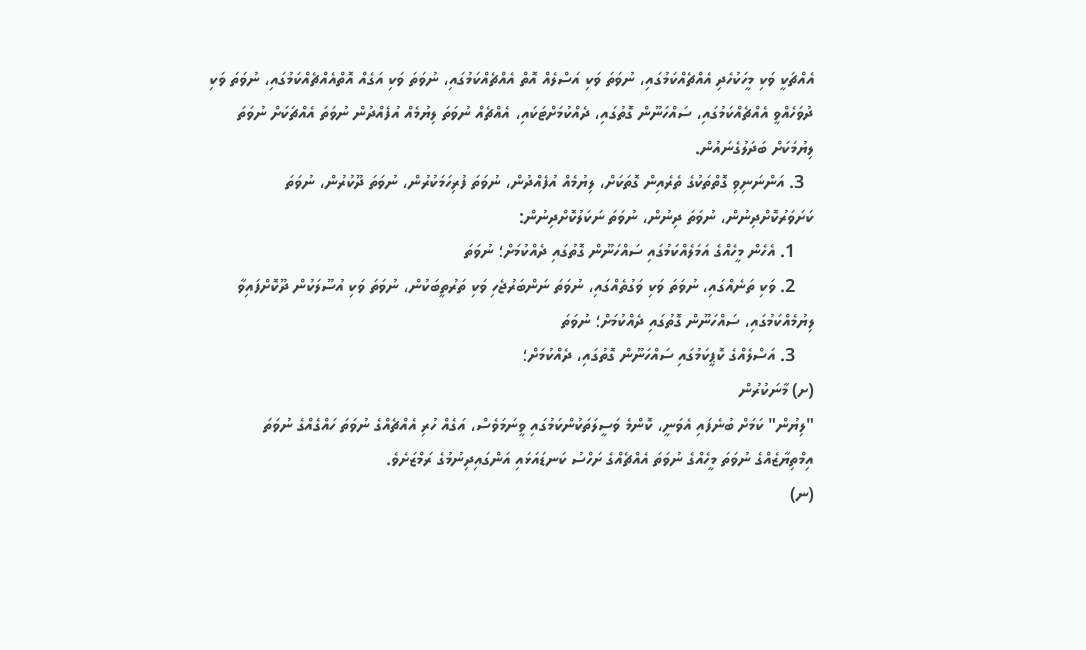އެއްޗަކީ ވަކި މީހަކުހެދި އެއްޗެއްކަމުގައި، ނުވަތަ ވަކި އަސްލެއް އޮތް އެއްޗެއްކަމުގައި، ނުވަތަ ވަކި އަގެއް އޮތްއެއްޗެއްކަމުގައި، ނުވަތަ ވަކި ދުވަހެއްވީ އެއްޗެއްކަމުގައި، ސައްހަނޫން ގޮތުގައި، ދެއްކުމަށްޓަކައި، އެއްޗެއް ނުވަތަ ލިޔުމެއް އުފެއްދުން ނުވަތަ އެއްޗަކަށް ނުވަތަ ލިޔުމަކަށް ބަދަލުގެނައުން.
  3. އަންނަނިވި ގޮތްތަކުގެ ތެރެއިން ގޮތަކަށް، ލިޔުމެއް އުފެއްދުން، ނުވަތަ ފުރިހަމަކުރުން، ނުވަތަ ދޫކުރުން، ނުވަތަ  ކަށަވަރުކޮށްދިނުން، ނުވަތަ ދިނުން، ނުވަތަ ނަކަލުކޮށްދިނުން:
    1. އެހެން މީހެއްގެ އަމަލެއްކަމުގައި ސައްހަނޫން ގޮތުގައި ދެއްކުމަށް؛ ނުވަތަ
    2. ވަކި ތަނެއްގައި، ނުވަތަ ވަކި ވަގުތެއްގައި، ނުވަތަ ނަންބަރުޖެހި ވަކި ތަރުތީބަކުން، ނުވަތަ ވަކި އުސޫލަކުން ދޫކޮށްފައިވާ ލިޔުމެއްކަމުގައި، ސައްހަނޫން ގޮތުގައި ދެއްކުމަށް؛ ނުވަތަ
    3. އަސްލެއްގެ ކޮޕީކަމުގައި ސައްހަނޫން ގޮތުގައި، ދެއްކުމަށް؛
(ށ) މާނަކުރުން
"ލިޔުން" ކަމަށް ބުނެފައި އެވަނީ، ކޮންމެ ވަސީލަތަކުންކަމުގައި ވީނަމަވެސް، އަގެއް ހުރި އެއްޗެއްގެ ނުވަތަ ހައްގެއްގެ ނުވަތަ އިމްތިޔާޒެއްގެ ނުވަތަ މީހެއްގެ ނުވަތަ އެއްޗެއްގެ ށަހްސު ކަނޑައަޅައި އަންގައިދިނުމުގެ ރަމްޒަށެވެ.
(ނ)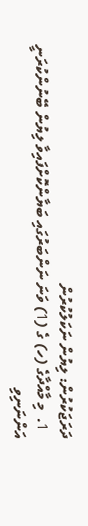ދަރަޖަކުރުން: ލިޔުން ނަކަލުކުރުން
  1.  މި މާއްދާގެ (ހ) ގެ (1) ވަނަ ނަންބަރުގައި ބަޔާންކޮށްފައިވާ ލިޔުން ބޭނުންކުރަނީ އަންނަނިވި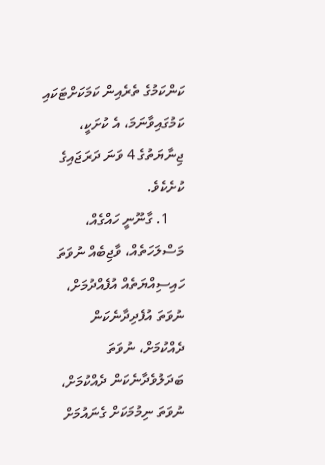ކަންކަމުގެ ތެރެއިން ކަމަކަށްޓަކައި ކަމުގައިވާނަމަ، އެ ކުށަކީ، ޖިނާޔަތުގެ 4 ވަނަ ދަރަޖައިގެ ކުށެކެވެ.
    1. ގާނޫނީ ހައްގެއް، މަސްލަހަތެއް، ވާޖިބެއް ނުވަތަ ހައިސިއްޔަތެއް އުފެއްދުމަށް، ނުވަތަ އުފެދިދާނެކަން ދެއްކުމަށް، ނުވަތަ ބަދަލުވެދާނެކަން ދެއްކުމަށް، ނުވަތަ ނިމުމަކަށް ގެނައުމަށް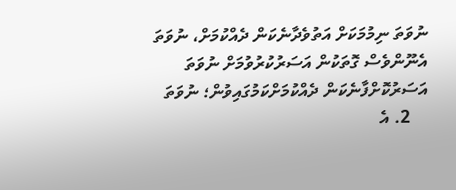ނުވަތަ ނިމުމަކަށް އަތުވެދާނެކަން ދެއްކުމަށް، ނުވަތަ އެނޫންވެސް ގޮތަކުން އަސަރުކުރުވުމަށް ނުވަތަ އަސަރުކޮށްފާނެކަން ދެއްކުމަށްކަމުގައިވުން؛ ނުވަތަ
    2. އެ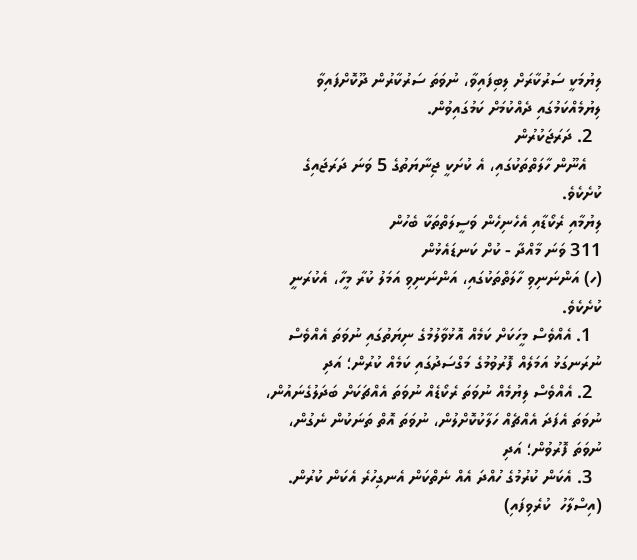ލިޔުމަކީ ސަރުކާރަށް ލިބިފައިވާ، ނުވަތަ ސަރުކާރުން ދޫކޮށްފައިވާ ލިޔުމެއްކަމުގައި ދެއްކުމަށް ކަމުގައިވުން.
  2. ދަރަޖަކުރުން
   އެނޫން ހާލަތްތަކުގައި، އެ ކުށަކީ ޖިނާޔަތުގެ 5 ވަނަ ދަރަޖައިގެ ކުށެކެވެ.
ލިޔުމާއި ރެކޯޑާއި އެހެނިހެން ވަސީލަތްތަކާ ބެހުން
311 ވަނަ މާއްދާ - ކުށް ކަނޑައެޅުން
(ހ) އަންނަނިވި ހާލަތްތަކުގައި، އަންނަނިވި އަމަލު ކުރާ މީހާ، އެކުރަނީ ކުށެކެވެ.
  1. އެއްވެސް މީހަކަށް ކަމެއް އޮޅުވާލުމުގެ ނިޔަތުގައި ނުވަތަ އެއްވެސް ނުރަނގަޅު އަމަލެއް ފޮރުވުމުގެ މަގްސަދުގައި ކަމެއް ކުރުން؛ އަދި
  2. އެއްވެސް ލިޔުމެއް ނުވަތަ ރެކޯޑެއް ނުވަތަ އެއްޗަކަށް ބަދަލުގެނައުން، ނުވަތަ އެފަދަ އެއްޗެއް ހަލާކުކޮށްލުން، ނުވަތަ އޮތް ތަނަކުން ނެގުން، ނުވަތަ ފޮރުވުން؛ އަދި
  3. އެކަން ކުރުމުގެ ހުއްދަ އެއް ނެތްކަން އެނގިހުރެ އެކަން ކުރުން. (އިސްލާހު  ކުރެވިފައި)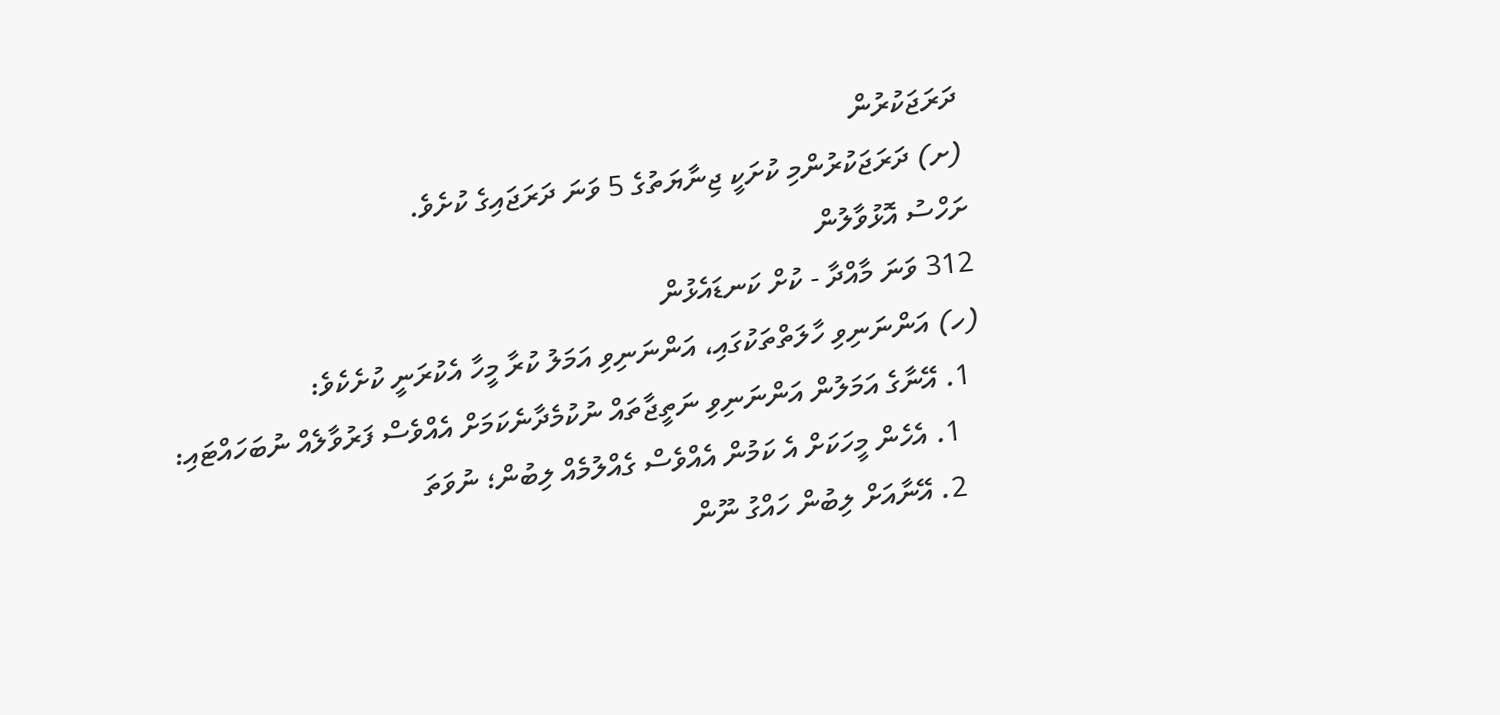ދަރަޖަކުރުން
(ށ) ދަރަޖަކުރުންމި ކުށަކީ ޖިނާޔަތުގެ 5 ވަނަ ދަރަޖައިގެ ކުށެވެ.
ށަހްސު އޮޅުވާލުން
312 ވަނަ މާއްދާ - ކުށް ކަނޑައެޅުން
(ހ) އަންނަނިވި ހާލަތްތަކުގައި، އަންނަނިވި އަމަލު ކުރާ މީހާ އެކުރަނީ ކުށެކެވެ:
  1. އޭނާގެ އަމަލުން އަންނަނިވި ނަތީޖާތައް ނުކުމެދާނެކަމަށް އެއްވެސް ފަރުވާލެއް ނުބަހައްޓައި:
    1. އެހެން މީހަކަށް އެ ކަމުން އެއްވެސް ގެއްލުމެއް ލިބުން؛ ނުވަތަ
    2. އޭނާއަށް ލިބުން ހައްގު ނޫން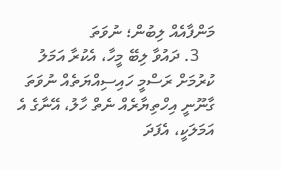މަންފާއެއް ލިބުން؛ ނުވަތަ
    3. ދައުވާ ލިބޭ މީހާ، އެކުރާ އަމަލު ކުރުމަށް ރަސްމީ ހައިސިއްޔަތެއް ނުވަތަ ގާނޫނީ އިހްތިޔާރެއް ނެތް ހާލު، އޭނާގެ އެ އަމަލަކީ، އެފަދަ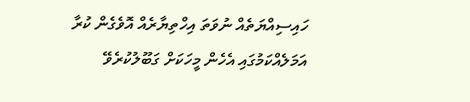ހައިސިއްޔަތެއް ނުވަތަ އިހްތިޔާރެއް އޮވެގެން ކުރާ އަމަލެއްކަމުގައި އެހެން މީހަކަށް ގަބޫލުކުރެވޭ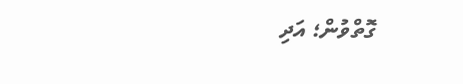ގޮތްވުން؛ އަދި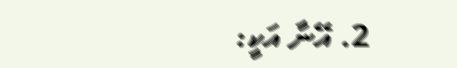2. އޭނާ އަކީ: